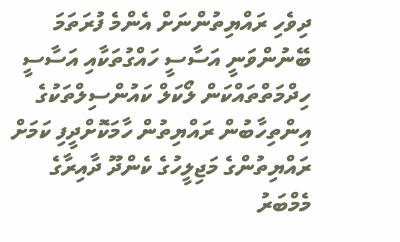ދިވެހި ރައްޔިތުންނަށް އެންމެ ފުރަތަމަ ބޭނުންވަނީ އަސާސީ ހައްގުތަކާއި އަސާސީ ހިދްމަތްތައްކަން ލޯކަލް ކައުންސިލްތަކުގެ އިންތިހާބުން ރައްޔިތުން ހާމަކޮށްދީފި ކަމަށް ރައްޔިތުންގެ މަޖިލީހުގެ ކެންދޫ ދާއިރާގެ މެމްބަރު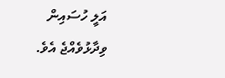އަލީ ހުސައިން ވިދާޅުވެއްޖެ އެވެ.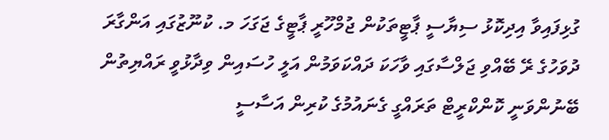ގުޅިފައިވާ އިދިކޮޅު ސިޔާސީ ޕާޓީތަކުން ޖުމްހޫރީ ޕާޓީގެ ޖަގަހަ މ. ކުނޫޒުގައި އަންގާރަ ދުވަހުގެ ރޭ ބޭއްވި ޖަލްސާގައި ވާހަކަ ދައްކަވަމުން އަލީ ހުސައިން ވިދާޅުވީ ރައްޔިތުން ބޭނުންވަނީ ކޮންކްރީޓް ތަރައްގީ ގެނައުމުގެ ކުރިން އަސާސީ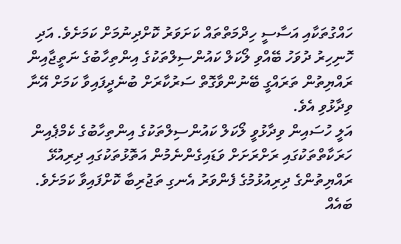ހައްގުތަކާއި އަސާސީ ހިދްމަތްތައް ކަށަވަރު ކޮށްދިނުމަށް ކަމަށެވެ. އަދި ހޮނިހިރު ދުވަހު ބޭއްވި ލޯކަލް ކައުންސިލްތަކުގެ އިންތިހާބުގެ ނަތީޖާއިން ރައްޔިތުން ތަރައްގީ ބޭނުންވާގޮތް ސަރުކާރަށް ބުނެދީފައިވާ ކަމަށް އޭނާ ވިދާޅުވި އެވެ.
އަލީ ހުސައިން ވިދާޅުވީ ލޯކަލް ކައުންސިލްތަކުގެ އިންތިހާބުގެ ކެމްޕެއިން ހަރަކާތްތަކުގައި ރަށްރަށަށް ވަޑައިގެންނެމުން އަތޮޅުތަކުގައި ދިރިއުޅޭ ރައްޔިތުންގެ ދިރިއުޅުމުގެ ފެންވަރު އެނގި ތަޖުރިބާ ކޮށްފައިވާ ކަމަށެވެ. ބައެއް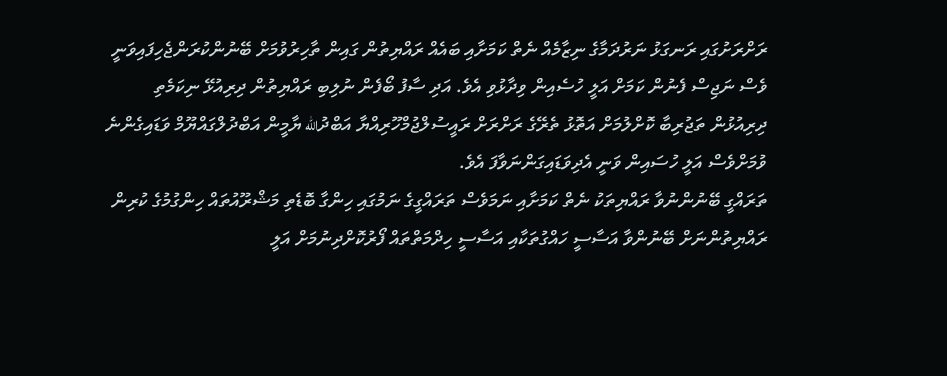ރަށްރަށުގައި ރަނގަޅު ނަރުދަމާގެ ނިޒާމެއް ނެތް ކަމަށާއި ބައެއް ރައްޔިތުން ގައިން ތާހިރުވުމަށް ބޭނުންކުރަންޖެހިފައިވަނީ ވެސް ނަޖިސް ފެނުން ކަމަށް އަލީ ހުސެއިން ވިދާޅުވި އެވެ. އަދި ސާފު ބޯފެން ނުލިބި ރައްޔިތުން ދިރިއުޅޭ ނިކަމެތި ދިރިއުޅުން ތަޖުރިބާ ކޮށްލުމަށް އަތޮޅު ތެރޭގެ ރަށްރަށް ރައީސުލްޖުމްހޫރިއްޔާ އަބްދުالله ޔާމީން އަބްދުލްގައްޔޫމް ވަޑައިގެންނެ ވުމަށްވެސް އަލީ ހުސައިން ވަނީ އެދިވަޑައިގަންނަވާފަ އެވެ.
ތަރައްގީ ބޭނުންނުވާ ރައްޔިތަކު ނެތް ކަމަށާއި ނަމަވެސް ތަރައްގީގެ ނަމުގައި ހިންގާ ބޮޑެތި މަޝްރޫއުތައް ހިންގުމުގެ ކުރިން ރައްޔިތުންނަށް ބޭނުންވާ އަސާސީ ހައްގުތަކާއި އަސާސީ ހިދްމަތްތައް ފޯރުކޮށްދިނުމަށް އަލީ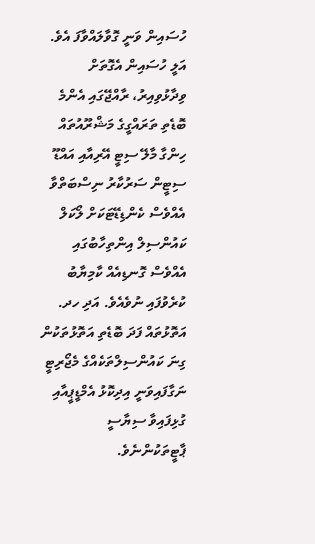ހުސައިން ވަނީ ގޮވާލައްވާފަ އެވެ.
އަލީ ހުސައިން އެގޮތަށް ވިދާޅުވިއިރު، ރާއްޖޭގައި އެންމެ ބޮޑެތި ތަރައްގީގެ މަޝްރޫއުތައް ހިންގާ މާލޭ ސިޓީ އޭރިއާއި އައްޑޫ ސިޓީން ސަރުކާރު ނިސްބަތްވާ އެއްވެސް ކެންޑިޑޭޓަކަށް ލޯކަލް ކައުންސިލް އިންތިހާބުގައި އެއްވެސް ގޮނޑިއެއް ކާމިޔާބު ކުރެވުފައި ނުވެއެވެ. އަދި ހދ. އަތޮޅުތައް ފަދަ ބޮޑެތި އަތޮޅުތަކުން ގިނަ ކައުންސިލްތަކެއްގެ މެޖޯރިޓީ ނަގާފައިވަނީ އިދިކޮޅު އެމްޑީޕީއާއި ގުޅިފައިވާ ސިޔާސީ ޕާޓީތަކުންނެވެ.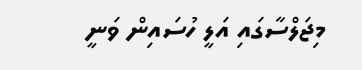މިޖަލްސާގައި އަލީ ހުސައިން ވަނީ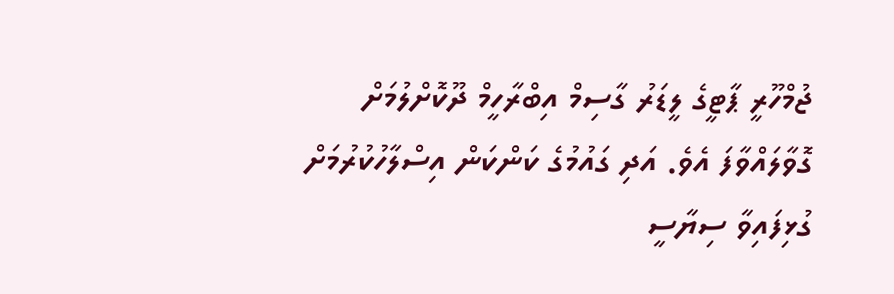ޖުމްހޫރީ ޕާޓީގެ ލީޑަރު ގާސިމް އިބްރާހީމް ދޫކޮށްލުމަށް ގޮވާލައްވާފަ އެވެ. އަދި ގައުމުގެ ކަންކަން އިސްލާހުކުރުމަށް ގުޅިފައިވާ ސިޔާސީ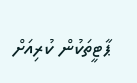ޕާޓީތަކުން ކުރިއަށް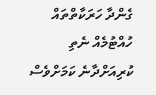ގެންދާ ހަރަކާތްތައް ހުއްޓުމެއް ނެތި ކުރިއަށްދާނެ ކަމަށްވެސް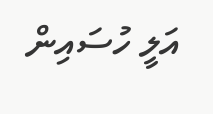އަލީ ހުސައިން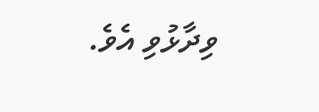ވިދާޅުވި އެވެ.